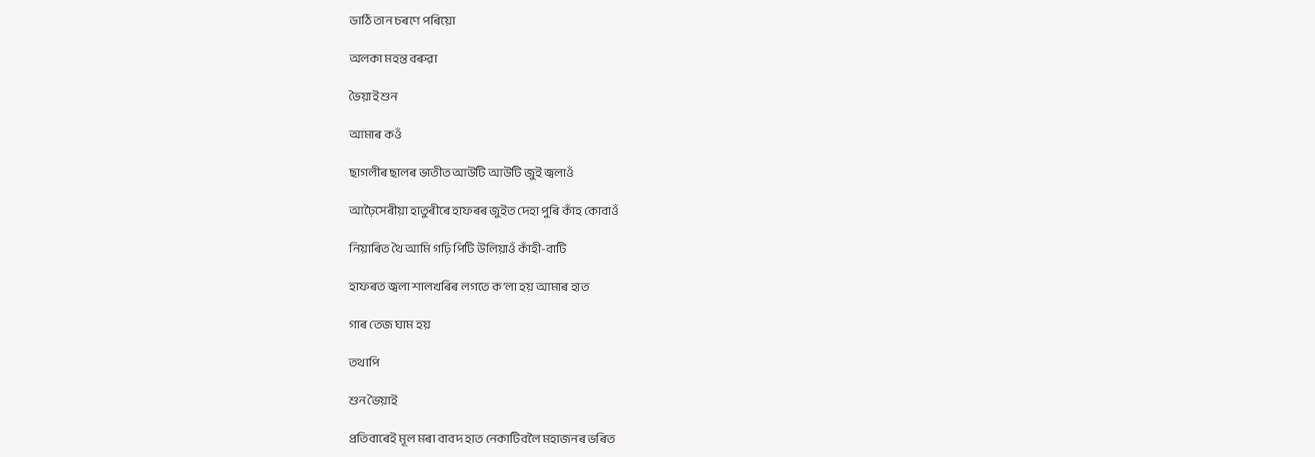ডাঠি তান চৰণে পৰিয়ো

অলকা মহন্ত বৰুৱা

ভৈয়াই শুন

আমাৰ কওঁ

ছাগলীৰ ছালৰ ভাতীত আউটি আউটি জুই জ্বলাওঁ

আঢ়ৈসেৰীয়া হাতুৰীৰে হাফৰৰ জুইত দেহা পুৰি কাঁহ কোবাওঁ

নিয়াৰিত থৈ আমি গঢ়ি পিটি উলিয়াওঁ কাঁহী-বাটি

হাফৰত জ্বলা শালখৰিৰ লগতে ক’লা হয় আমাৰ হাত

গাৰ তেজ ঘাম হয়

তথাপি

শুন ভৈয়াই

প্ৰতিবাৰেই মূল মৰা বাবদ হাত নেকাটিবলৈ মহাজনৰ ভৰিত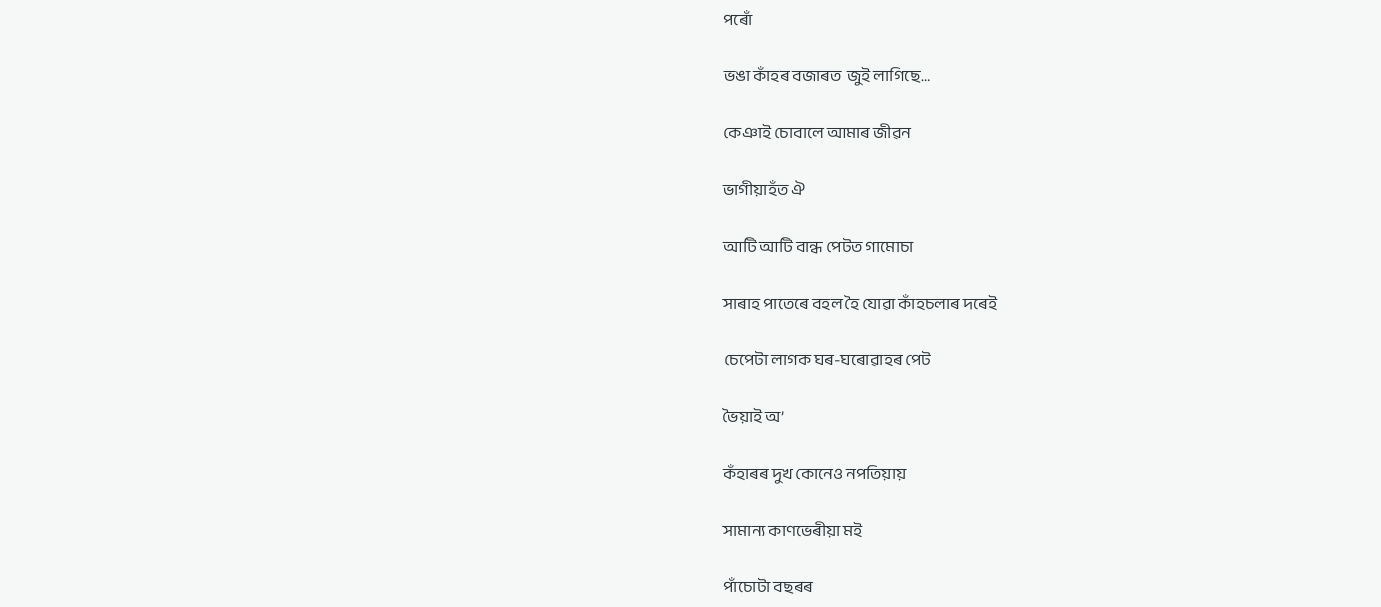পৰোঁ

ভঙা কাঁহৰ বজাৰত  জুই লাগিছে…

কেঞাই চোবালে আমাৰ জীৱন

ভাগীয়াহঁত ঐ

আটি আটি বান্ধ পেটত গামোচা

সাৰাহ পাতেৰে বহল হৈ যোৱা কাঁহচলাৰ দৰেই

চেপেটা লাগক ঘৰ-ঘৰোৱাহৰ পেট

ভৈয়াই অ’

কঁহাৰৰ দুখ কোনেও নপতিয়ায়

সামান্য কাণভেৰীয়া মই

পাঁচোটা বছৰৰ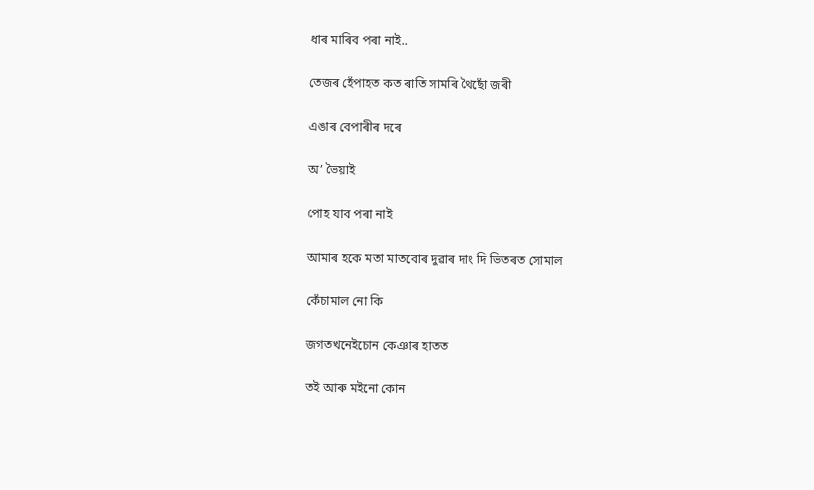ধাৰ মাৰিব পৰা নাই..

তেজৰ হেঁপাহত কত ৰাতি সামৰি থৈছোঁ জৰী

এঙাৰ বেপাৰীৰ দৰে

অ’ ভৈয়াই

পোহ যাব পৰা নাই

আমাৰ হকে মতা মাতবোৰ দুৱাৰ দাং দি ভিতৰত সোমাল

কেঁচামাল নো কি

জগতখনেইচোন কেঞাৰ হাতত

তই আৰু মইনো কোন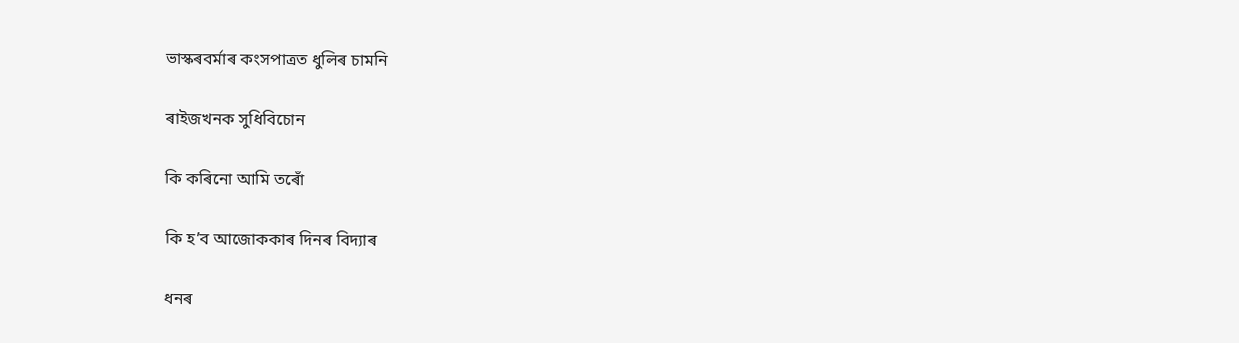ভাস্কৰবৰ্মাৰ কংসপাত্রত ধুলিৰ চামনি

ৰাইজখনক সুধিবিচোন

কি কৰিনো আমি তৰোঁ

কি হ’ব আজোককাৰ দিনৰ বিদ্যাৰ

ধনৰ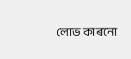লোভ কাৰনো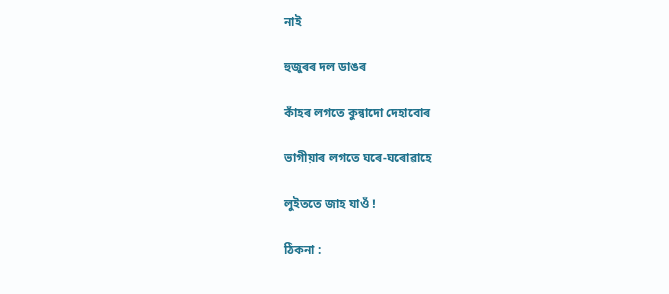নাই

হুজুৰৰ দল ডাঙৰ

কাঁহৰ লগতে কুন্ৱাদো দেহাবোৰ

ভাগীয়াৰ লগতে ঘৰে-ঘৰোৱাহে

লুইততে জাহ যাওঁ !

ঠিকনা :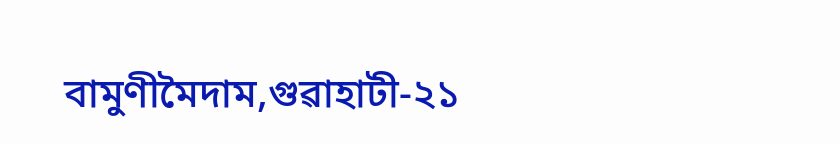বামুণীমৈদাম,গুৱাহাটী-২১